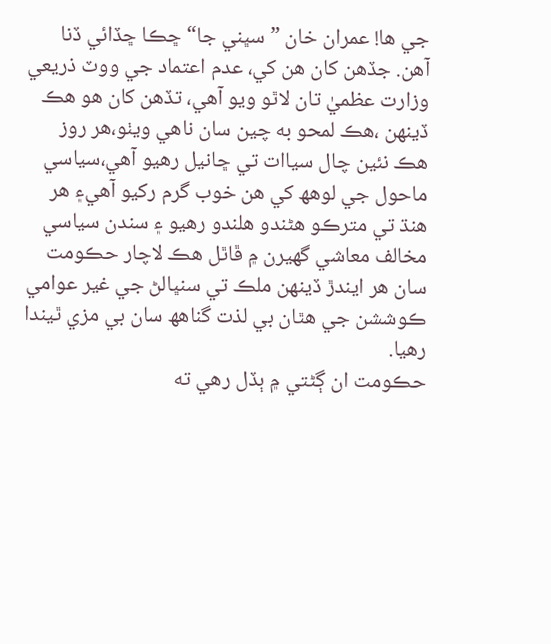جي ها! عمران خان ”سڀني جا“ ڇڪا ڇڏائي ڏنا آهن. جڏهن کان ھن کي، عدم اعتماد جي ووٽ ذريعي وزارت عظميٰ تان لاٿو ويو آهي، تڏهن کان هو هڪ ڏينهن ،هڪ لمحو به چين سان ناھي ويٺو،هر روز هڪ نئين چال سياات تي ڇانيل رھيو آھي،سياسي ماحول جي لوهھ کي ھن خوب گرم رکيو آھي۽ ھر ھنڌ تي مترڪو ھڻندو ھلندو رھيو ۽ سندن سياسي مخالف معاشي گھيرن ۾ ڦاٿل هڪ لاچار حڪومت سان ھر ايندڙ ڏينھن ملڪ تي سنڀالڻ جي غير عوامي ڪوششن جي ھٿان بي لذت گناھھ سان بي مزي ٿيندا رھيا.
حڪومت ان ڳڻتي ۾ ٻڏل رھي ته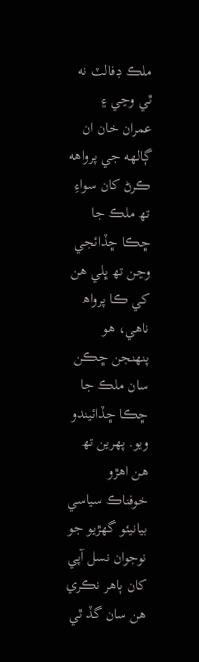ملڪ ڊفالٽ نه ٿي وڃي ۽ عمران خان ان ڳالهه جي پرواهه ڪرڻ کان سواءِ تھ ملڪ جا ڇڪا ڇڏائجي وڃن تھ ڀلي ھن کي ڪا پرواھ ناھي، ھو پنھنجن ڇڪن سان ملڪ جا ڇڪا ڇڏائيندو ويو. پھرين تھ ھن اھڙو خوفناڪ سياسي بيانيئو گھڙيو جو نوجوان نسل آپي کان ٻاھر نڪري ھن سان گڏ ٿي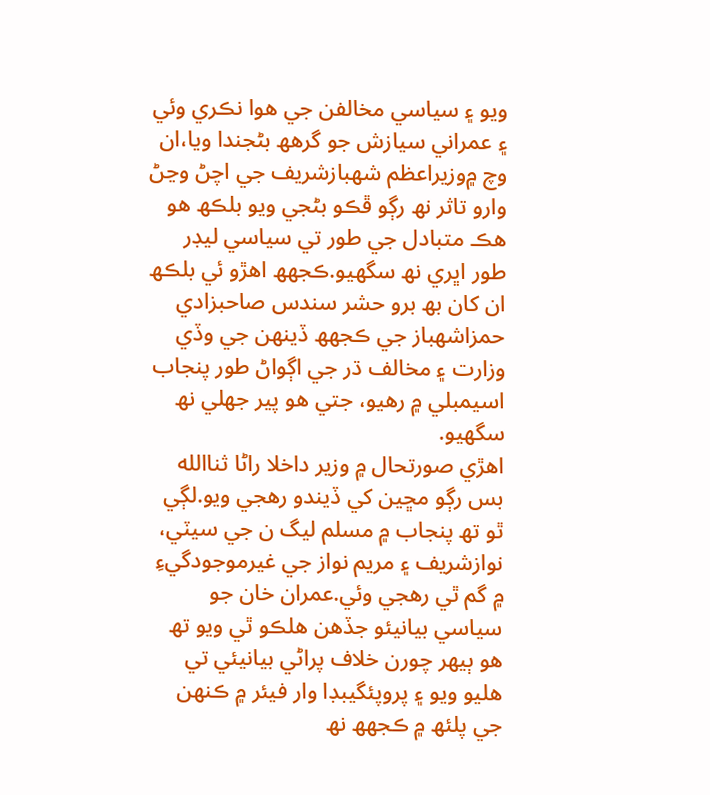ويو ۽ سياسي مخالفن جي ھوا نڪري وئي ۽ عمراني سيازش جو گرھھ بڻجندا ويا،ان وچ ۾وزيراعظم شھبازشريف جي اچڻ وڃڻ وارو تاثر نھ رڳو ڦڪو بڻجي ويو بلڪھ ھو ھڪ متبادل جي طور تي سياسي ليڊر طور اڀري نھ سگھيو.ڪجھھ اھڙو ئي بلڪھ ان کان بھ برو حشر سندس صاحبزادي حمزاشھباز جي ڪجھھ ڏينھن جي وڏي وزارت ۽ مخالف ڌر جي اڳواڻ طور پنجاب اسيمبلي ۾ رھيو، جتي ھو پير جھلي نھ سگھيو.
اھڙي صورتحال ۾ وزير داخلا راڻا ثناالله بس رڳو مڇين کي ڏيندو رھجي ويو.لڳي ٿو تھ پنجاب ۾ مسلم ليگ ن جي سيٽي، نوازشريف ۽ مريم نواز جي غيرموجودگيءِ ۾ گم ٿي رھجي وئي.عمران خان جو سياسي بيانيئو جڏھن ھلڪو ٿي ويو تھ ھو ٻيھر چورن خلاف پراڻي بيانيئي تي ھليو ويو ۽ پروپئگيبڊا وار فيئر ۾ ڪنھن جي پلئھ ۾ ڪجھھ نھ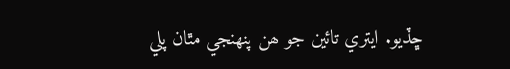ڇڏيو. ايتري تائين جو ھن پنھنجي مٿان پلي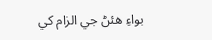بواءِ ھئڻ جي الزام کي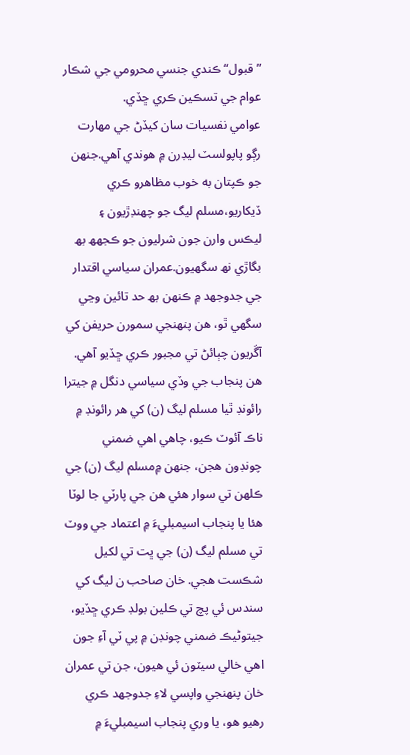”قبول“ ڪندي جنسي محرومي جي شڪار عوام جي تسڪين ڪري ڇڏي.
عوامي نفسيات سان کيڏڻ جي مھارت رڳو پاپولسٽ ليڊرن ۾ ھوندي آھي.جنهن جو ڪپتان به خوب مظاهرو ڪري ڏيکاريو،مسلم ليگ جو چھنڊڙيون ۽ ليڪس وارن جون شرليون جو ڪجھھ بھ بگاڙي نھ سگھيون.عمران سياسي اقتدار جي جدوجهد ۾ ڪنھن بھ حد تائين وڃي سگهي ٿو، هن پنهنجي سمورن حريفن کي آڱريون چٻائڻ تي مجبور ڪري ڇڏيو آهي.
هن پنجاب جي وڏي سياسي دنگل ۾ جيترا رائونڊ ٿيا مسلم ليگ (ن) کي هر رائونڊ ۾ ناڪ آئوٽ ڪيو، چاهي اهي ضمني چونڊون هجن، جنهن ۾مسلم ليگ (ن) جي ڪلهن تي سوار هئي ھن جي پارٽي جا لوٽا ھئا يا پنجاب اسيمبليءَ ۾ اعتماد جي ووٽ تي مسلم ليگ (ن) جي ڀت تي لکيل شڪست هجي. خان صاحب ن ليگ کي سندس ئي پچ تي ڪلين بولڊ ڪري ڇڏيو، جيتوڻيڪ ضمني چونڊن ۾ پي ٽي آءِ جون اهي خالي سيٽون ئي هيون، جن تي عمران خان پنهنجي واپسي لاءِ جدوجهد ڪري رهيو هو، يا وري پنجاب اسيمبليءَ ۾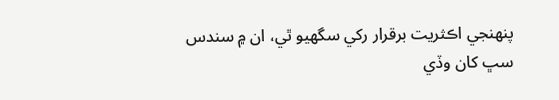پنهنجي اڪثريت برقرار رکي سگهيو ٿي، ان ۾ سندس سڀ کان وڏي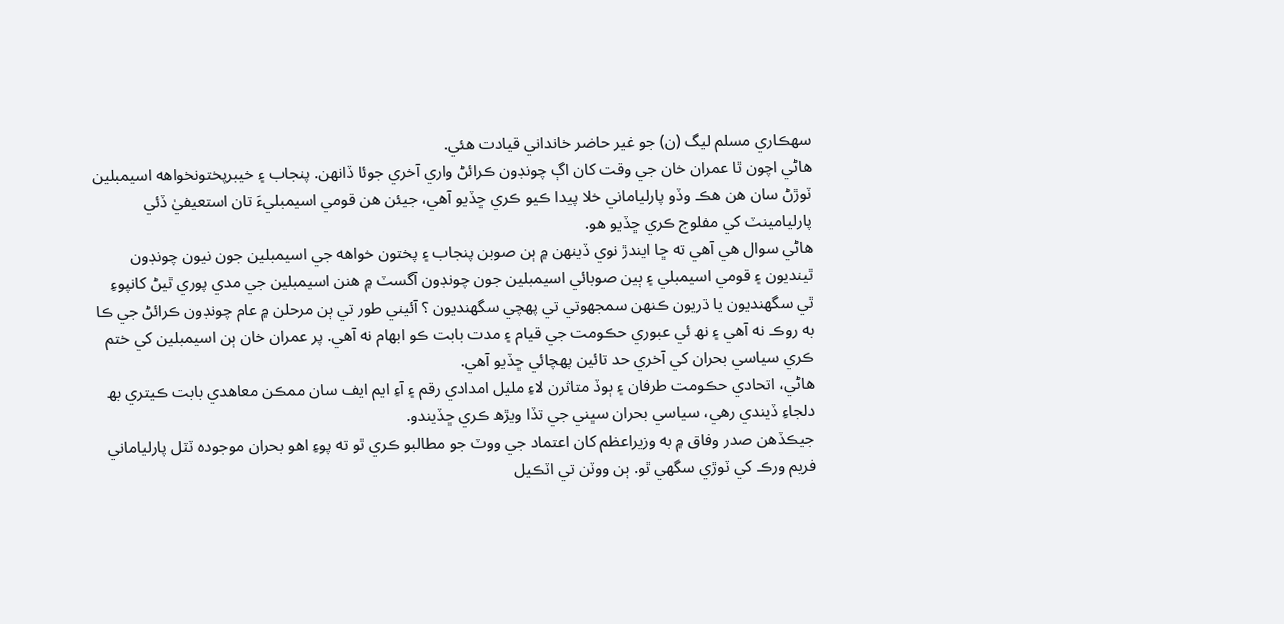سھڪاري مسلم ليگ (ن) جو غير حاضر خانداني قيادت هئي.
هاڻي اچون ٿا عمران خان جي وقت کان اڳ چونڊون ڪرائڻ واري آخري جوئا ڏانهن. پنجاب ۽ خيبرپختونخواهه اسيمبلين ٽوڙڻ سان هن هڪ وڏو پارلياماني خلا پيدا ڪيو ڪري ڇڏيو آهي، جيئن هن قومي اسيمبليءَ تان استعيفيٰ ڏئي پارليامينٽ کي مفلوج ڪري ڇڏيو هو.
هاڻي سوال ھي آهي ته ڇا ايندڙ نوي ڏينهن ۾ ٻن صوبن پنجاب ۽ پختون خواهه جي اسيمبلين جون نيون چونڊون ٿينديون ۽ قومي اسيمبلي ۽ ٻين صوبائي اسيمبلين جون چونڊون آگسٽ ۾ هنن اسيمبلين جي مدي پوري ٿيڻ کانپوءِ ٿي سگهنديون يا ڌريون ڪنھن سمجھوتي تي پھچي سگھنديون ؟ آئيني طور تي ٻن مرحلن ۾ عام چونڊون ڪرائڻ جي ڪا به روڪ نه آهي ۽ نھ ئي عبوري حڪومت جي قيام ۽ مدت بابت ڪو ابهام نه آهي. پر عمران خان ٻن اسيمبلين کي ختم ڪري سياسي بحران کي آخري حد تائين پهچائي ڇڏيو آهي.
هاڻي، اتحادي حڪومت طرفان ۽ ٻوڏ متاثرن لاءِ مليل امدادي رقم ۽ آءِ ايم ايف سان ممڪن معاھدي بابت ڪيتري بھ دلجاءِ ڏيندي رھي، سياسي بحران سڀني جي تڏا ويڙھ ڪري ڇڏيندو.
جيڪڏهن صدر وفاق ۾ به وزيراعظم کان اعتماد جي ووٽ جو مطالبو ڪري ٿو ته پوءِ اهو بحران موجوده ٽٽل پارلياماني فريم ورڪ کي ٽوڙي سگهي ٿو. ٻن ووٽن تي اٽڪيل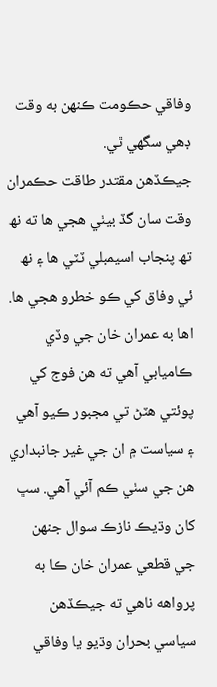وفاقي حڪومت ڪنهن به وقت ڊهي سگهي ٿي.
جيڪڏهن مقتدر طاقت حڪمران وقت سان گڏ بيٺي هجي ها ته نھ تھ پنجاب اسيمبلي ٽٽي ها ۽ نھ ئي وفاق کي ڪو خطرو هجي ها. اها به عمران خان جي وڏي ڪاميابي آهي ته هن فوج کي پوئتي هٽڻ تي مجبور ڪيو آهي ۽ سياست ۾ ان جي غير جانبداري ھن جي سٺي ڪم آئي آهي. سڀ کان وڌيڪ نازڪ سوال جنھن جي قطعي عمران خان ڪا به پرواهه ناهي ته جيڪڏهن سياسي بحران وڌيو يا وفاقي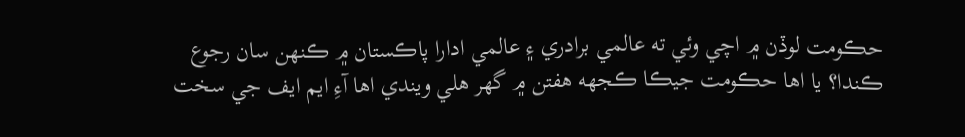حڪومت لوڏن ۾ اچي وئي ته عالمي برادري ۽ عالمي ادارا پاڪستان ۾ ڪنھن سان رجوع ڪندا؟ يا اها حڪومت جيڪا ڪجهه هفتن ۾ گهر هلي ويندي اها آءِ ايم ايف جي سخت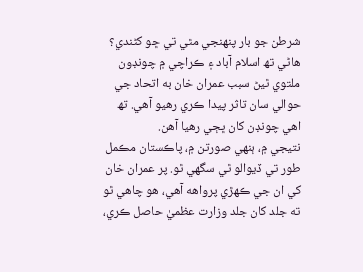شرطن جو بار پنهنجي مٿي تي ڇو کڻندي؟ هاڻي تھ اسلام آباد ۽ ڪراچي ۾ چونڊون ملتوي ٿيڻ سبب عمران خان به اتحاد جي حوالي سان تاثر پيدا ڪري رهيو آهي. تھ اھي چونڊن کان ڀڄي رھيا آھن.
نتيجي ۾، ٻنهي صورتن ۾، پاڪستان مڪمل طور تي ڏيوالو ٿي سگهي ٿو. پر عمران خان کي ان جي ڪهڙي پرواهه آهي، هو چاهي ٿو ته جلد کان جلد وزارت عظميٰ حاصل ڪري،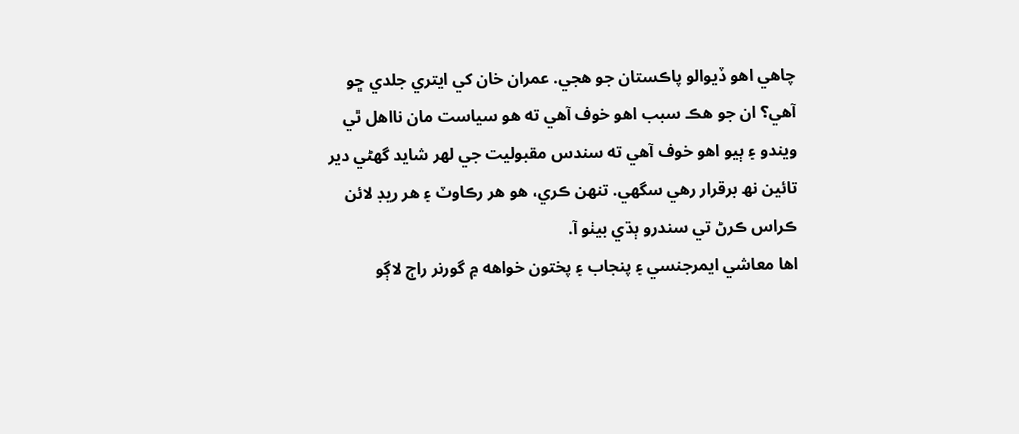چاهي اهو ڏيوالو پاڪستان جو هجي. عمران خان کي ايتري جلدي ڇو آهي؟ ان جو هڪ سبب اهو خوف آهي ته هو سياست مان نااهل ٿي ويندو ۽ ٻيو اهو خوف آهي ته سندس مقبوليت جي لهر شايد گهڻي دير تائين نھ برقرار رھي سگهي. تنهن ڪري، ھو هر رڪاوٽ ۽ هر ريڊ لائن ڪراس ڪرڻ تي سندرو ٻڌي بيٺو آ.
اھا معاشي ايمرجنسي ۽ پنجاب ۽ پختون خواهه ۾ گورنر راڄ لاڳو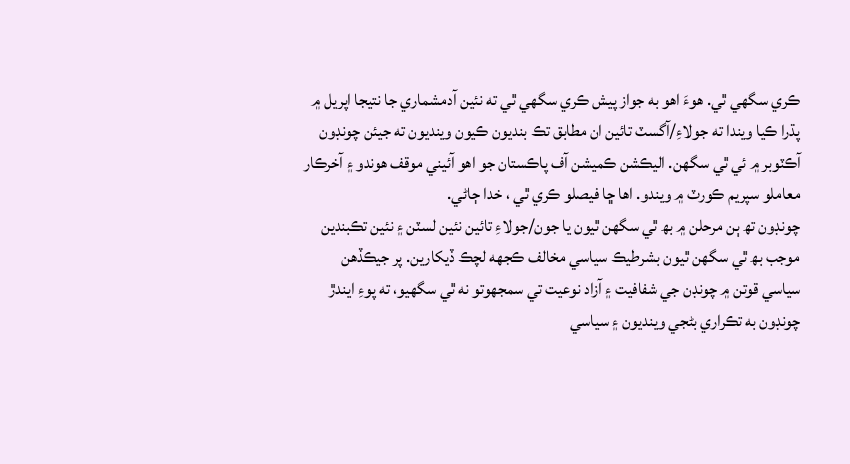ڪري سگهي ٿي. هوءَ اهو به جواز پيش ڪري سگهي ٿي ته نئين آدمشماري جا نتيجا اپريل ۾ پڌرا ڪيا ويندا ته جولاءِ/آگسٽ تائين ان مطابق تڪ بنديون ڪيون وينديون ته جيئن چونڊون آڪٽوبر ۾ ئي ٿي سگهن. اليڪشن ڪميشن آف پاڪستان جو اهو آئيني موقف هوندو ۽ آخرڪار معاملو سپريم ڪورٽ ۾ ويندو. اھا ڇا فيصلو ڪري ٿي ، خدا ڄاڻي.
چونڊون تھ ٻن مرحلن ۾ بھ ٿي سگهن ٿيون يا جون/جولاءِ تائين نئين لسٽن ۽ نئين تڪبندين موجب بھ ٿي سگهن ٿيون بشرطيڪ سياسي مخالف ڪجهه لچڪ ڏيکارين. پر جيڪڏهن سياسي قوتن ۾ چونڊن جي شفافيت ۽ آزاد نوعيت تي سمجھوتو نه ٿي سگهيو، ته پوءِ ايندڙ چونڊون به تڪراري بڻجي وينديون ۽ سياسي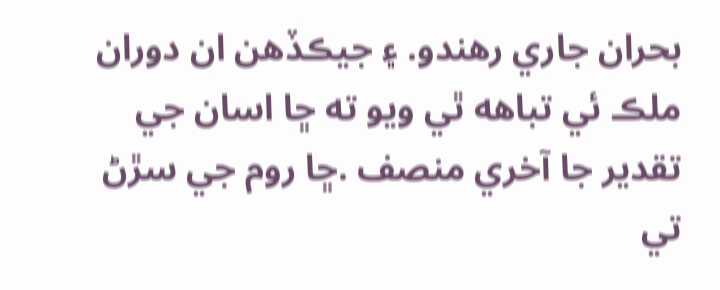بحران جاري رهندو. ۽ جيڪڏهن ان دوران ملڪ ئي تباهه ٿي ويو ته ڇا اسان جي تقدير جا آخري منصف .ڇا روم جي سڙڻ تي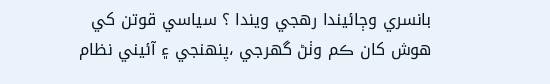بانسري وڄائيندا رهجي ويندا ؟ سياسي قوتن کي هوش کان ڪم وٺڻ گھرجي ،پنهنجي ۽ آئيني نظام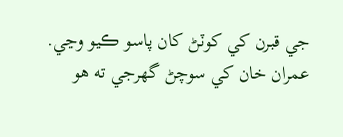جي قبرن کي کوٽڻ کان پاسو ڪيو وڃي. عمران خان کي سوچڻ گهرجي ته هو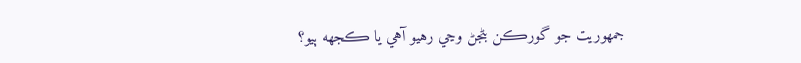جمهوريت جو گورڪن بڻجڻ وڃي رهيو آهي يا ڪجهه ٻيو؟